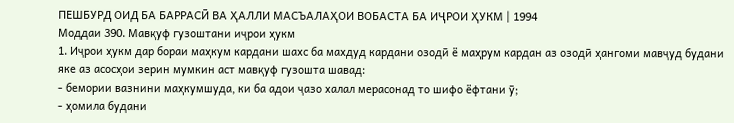ПЕШБУРД ОИД БА БАРРАСӢ ВА ҲАЛЛИ МАСЪАЛАҲОИ ВОБАСТА БА ИҶРОИ ҲУКМ | 1994
Моддаи 390. Мавқуф гузоштани иҷрои ҳукм
1. Иҷрои ҳукм дар бораи маҳкум кардани шахс ба махдуд кардани озодӣ ё маҳрум кардан аз озодӣ ҳангоми мавҷуд будани яке аз асосҳои зерин мумкин аст мавқуф гузошта шавад:
- бемории вазнини маҳкумшуда, ки ба адои ҷазо халал мерасонад то шифо ёфтани ӯ;
- ҳомила будани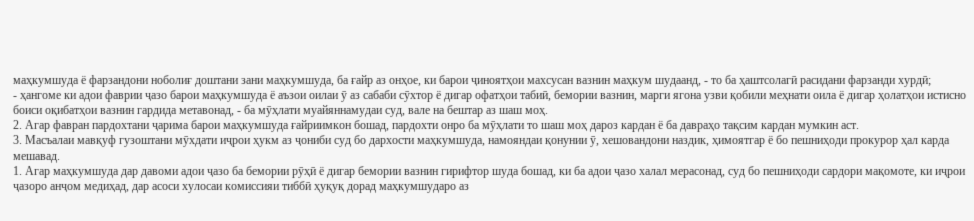маҳкумшуда ё фарзандони ноболиғ доштани зани маҳкумшуда, ба ғайр аз онҳое, ки барои ҷиноятҳои махсусан вазнин маҳкум шудаанд, - то ба ҳаштсолагӣ расидани фарзанди хурдӣ;
- ҳангоме ки адои фаврии ҷазо барои маҳкумшуда ё аъзои оилаи ӯ аз сабаби сӯхтор ё дигар офатҳои табиӣ, бемории вазнин, марги ягона узви қобили меҳнати оила ё дигар ҳолатҳои истисно боиси оқибатҳои вазнин гардида метавонад, - ба мӯҳлати муайяннамудаи суд, вале на бештар аз шаш моҳ.
2. Агар фавран пардохтани ҷарима барои маҳкумшуда ғайриимкон бошад, пардохти онро ба мӯҳлати то шаш моҳ дароз кардан ё ба давраҳо тақсим кардан мумкин аст.
3. Масъалаи мавқуф гузоштани мӯхдати иҷрои ҳукм аз ҷониби суд бо дархости маҳкумшуда, намояндаи қонунии ӯ, хешовандони наздик, ҳимоятгар ё бо пешниҳоди прокурор ҳал карда мешавад.
1. Агар маҳкумшуда дар давоми адои ҷазо ба бемории рӯҳӣ ё дигар бемории вазнин гирифтор шуда бошад, ки ба адои ҷазо халал мерасонад, суд бо пешниҳоди сардори мақомоте, ки иҷрои ҷазоро анҷом медиҳад, дар асоси хулосаи комиссияи тиббӣ ҳуқуқ дорад маҳкумшударо аз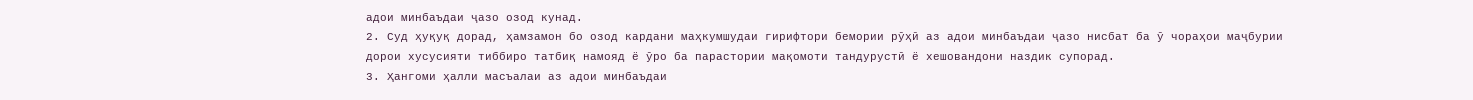адои минбаъдаи ҷазо озод кунад.
2. Суд ҳуқуқ дорад, ҳамзамон бо озод кардани маҳкумшудаи гирифтори бемории рӯҳӣ аз адои минбаъдаи ҷазо нисбат ба ӯ чораҳои маҷбурии дорои хусусияти тиббиро татбиқ намояд ё ӯро ба парастории мақомоти тандурустӣ ё хешовандони наздик супорад.
3. Ҳангоми ҳалли масъалаи аз адои минбаъдаи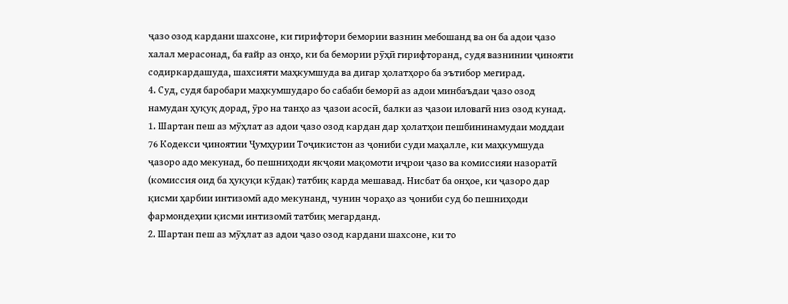ҷазо озод кардани шахсоне, ки гирифтори бемории вазнин мебошанд ва он ба адои ҷазо халал мерасонад, ба ғайр аз онҳо, ки ба бемории рӯҳӣ гирифторанд, судя вазнинии ҷинояти содиркардашуда, шахсияти маҳкумшуда ва дигар ҳолатҳоро ба эътибор мегирад.
4. Суд, судя баробари маҳкумшударо бо сабаби беморӣ аз адои минбаъдаи ҷазо озод намудан ҳуқуқ дорад, ӯро на танҳо аз ҷазои асосӣ, балки аз ҷазои иловагӣ низ озод кунад.
1. Шартан пеш аз мӯҳлат аз адои ҷазо озод кардан дар ҳолатҳои пешбининамудаи моддаи 76 Кодекси ҷиноятии Ҷумҳурии Тоҷикистон аз ҷониби суди маҳалле, ки маҳкумшуда ҷазоро адо мекунад, бо пешниҳоди якҷояи мақомоти иҷрои ҷазо ва комиссияи назоратӣ (комиссия оид ба ҳуқуқи кӯдак) татбиқ карда мешавад. Нисбат ба онҳое, ки ҷазоро дар қисми ҳарбии интизомӣ адо мекунанд, чунин чораҳо аз ҷониби суд бо пешниҳоди фармондеҳии қисми интизомӣ татбиқ мегарданд.
2. Шартан пеш аз мӯҳлат аз адои ҷазо озод кардани шахсоне, ки то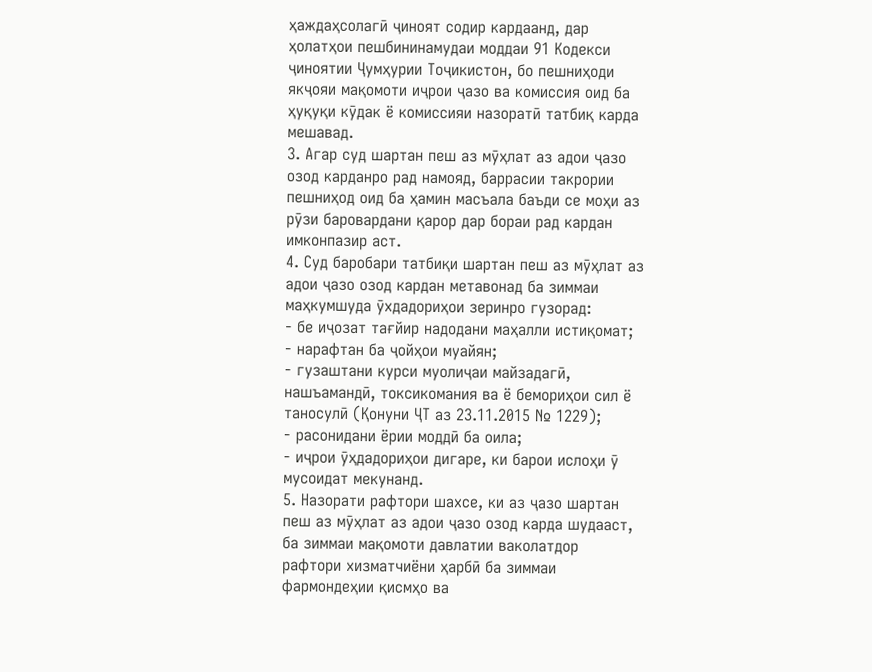ҳаждаҳсолагӣ ҷиноят содир кардаанд, дар ҳолатҳои пешбининамудаи моддаи 91 Кодекси ҷиноятии Ҷумҳурии Тоҷикистон, бо пешниҳоди якҷояи мақомоти иҷрои ҷазо ва комиссия оид ба ҳуқуқи кӯдак ё комиссияи назоратӣ татбиқ карда мешавад.
3. Агар суд шартан пеш аз мӯҳлат аз адои ҷазо озод карданро рад намояд, баррасии такрории пешниҳод оид ба ҳамин масъала баъди се моҳи аз рӯзи баровардани қарор дар бораи рад кардан имконпазир аст.
4. Суд баробари татбиқи шартан пеш аз мӯҳлат аз адои ҷазо озод кардан метавонад ба зиммаи маҳкумшуда ӯхдадориҳои зеринро гузорад:
- бе иҷозат тағйир надодани маҳалли истиқомат;
- нарафтан ба ҷойҳои муайян;
- гузаштани курси муолиҷаи майзадагӣ, нашъамандӣ, токсикомания ва ё бемориҳои сил ё таносулӣ (Қонуни ҶТ аз 23.11.2015 № 1229);
- расонидани ёрии моддӣ ба оила;
- иҷрои ӯҳдадориҳои дигаре, ки барои ислоҳи ӯ мусоидат мекунанд.
5. Назорати рафтори шахсе, ки аз ҷазо шартан пеш аз мӯҳлат аз адои ҷазо озод карда шудааст, ба зиммаи мақомоти давлатии ваколатдор рафтори хизматчиёни ҳарбӣ ба зиммаи фармондеҳии қисмҳо ва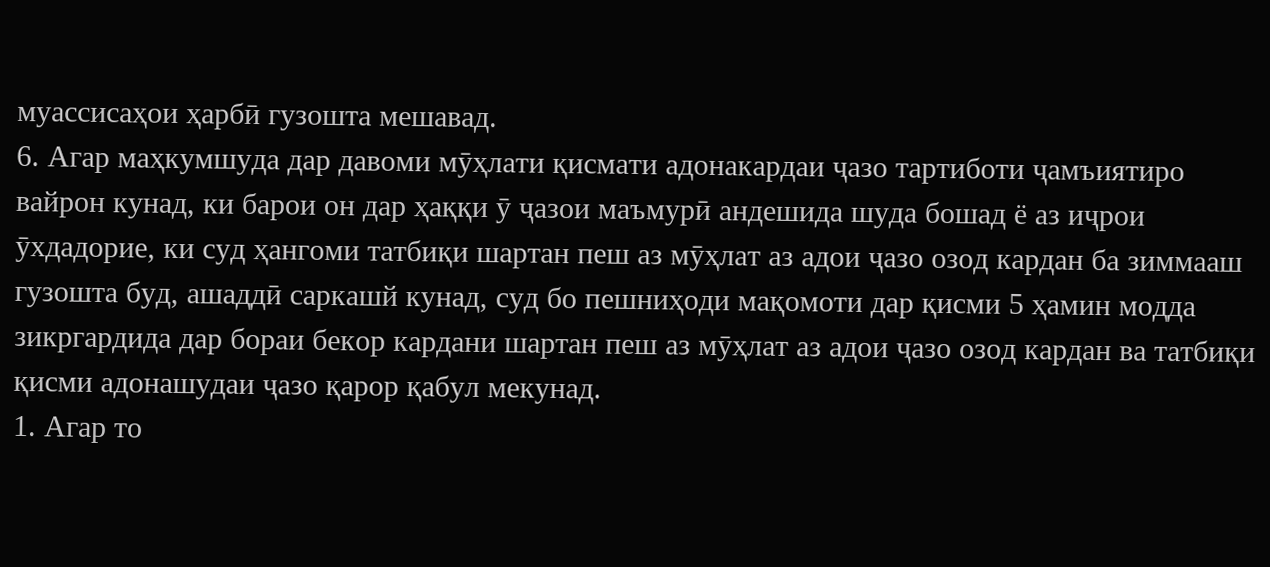муассисаҳои ҳарбӣ гузошта мешавад.
6. Агар маҳкумшуда дар давоми мӯҳлати қисмати адонакардаи ҷазо тартиботи ҷамъиятиро вайрон кунад, ки барои он дар ҳаққи ӯ ҷазои маъмурӣ андешида шуда бошад ё аз иҷрои ӯхдадорие, ки суд ҳангоми татбиқи шартан пеш аз мӯҳлат аз адои ҷазо озод кардан ба зиммааш гузошта буд, ашаддӣ саркашй кунад, суд бо пешниҳоди мақомоти дар қисми 5 ҳамин модда зикргардида дар бораи бекор кардани шартан пеш аз мӯҳлат аз адои ҷазо озод кардан ва татбиқи қисми адонашудаи ҷазо қарор қабул мекунад.
1. Агар то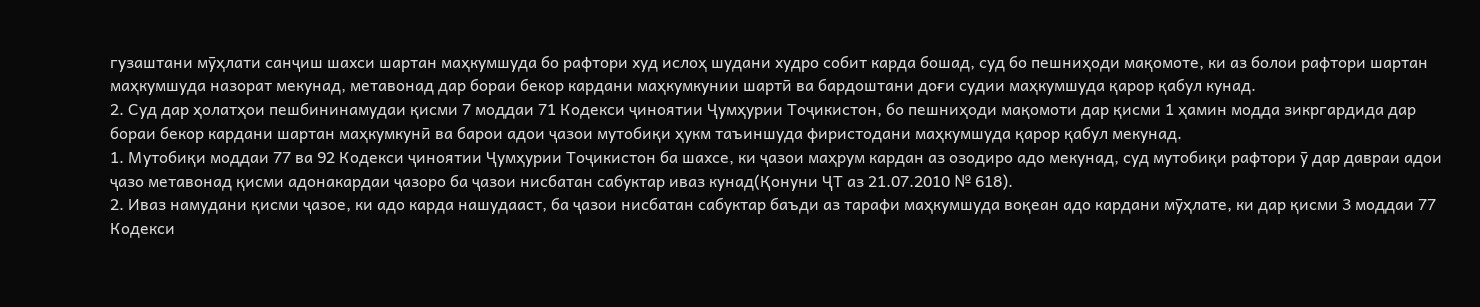гузаштани мӯҳлати санҷиш шахси шартан маҳкумшуда бо рафтори худ ислоҳ шудани худро собит карда бошад, суд бо пешниҳоди мақомоте, ки аз болои рафтори шартан маҳкумшуда назорат мекунад, метавонад дар бораи бекор кардани маҳкумкунии шартӣ ва бардоштани доғи судии маҳкумшуда қарор қабул кунад.
2. Суд дар ҳолатҳои пешбининамудаи қисми 7 моддаи 71 Кодекси ҷиноятии Ҷумҳурии Тоҷикистон, бо пешниҳоди мақомоти дар қисми 1 ҳамин модда зикргардида дар бораи бекор кардани шартан маҳкумкунӣ ва барои адои ҷазои мутобиқи ҳукм таъиншуда фиристодани маҳкумшуда қарор қабул мекунад.
1. Мутобиқи моддаи 77 ва 92 Кодекси ҷиноятии Ҷумҳурии Тоҷикистон ба шахсе, ки ҷазои маҳрум кардан аз озодиро адо мекунад, суд мутобиқи рафтори ӯ дар давраи адои ҷазо метавонад қисми адонакардаи ҷазоро ба ҷазои нисбатан сабуктар иваз кунад(Қонуни ҶТ аз 21.07.2010 № 618).
2. Иваз намудани қисми ҷазое, ки адо карда нашудааст, ба ҷазои нисбатан сабуктар баъди аз тарафи маҳкумшуда воқеан адо кардани мӯҳлате, ки дар қисми 3 моддаи 77 Кодекси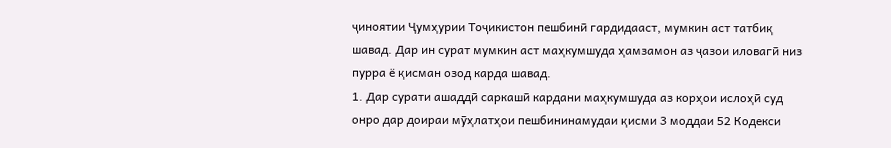ҷиноятии Ҷумҳурии Тоҷикистон пешбинӣ гардидааст, мумкин аст татбиқ шавад. Дар ин сурат мумкин аст маҳкумшуда ҳамзамон аз ҷазои иловагӣ низ пурра ё қисман озод карда шавад.
1. Дар сурати ашаддӣ саркашӣ кардани маҳкумшуда аз корҳои ислоҳӣ суд онро дар доираи мӯҳлатҳои пешбининамудаи қисми 3 моддаи 52 Кодекси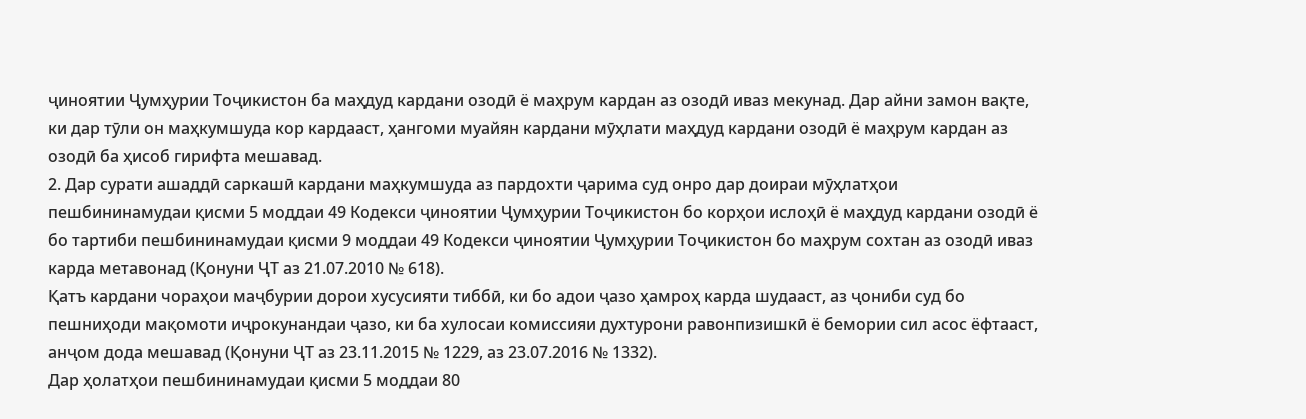ҷиноятии Ҷумҳурии Тоҷикистон ба маҳдуд кардани озодӣ ё маҳрум кардан аз озодӣ иваз мекунад. Дар айни замон вақте, ки дар тӯли он маҳкумшуда кор кардааст, ҳангоми муайян кардани мӯҳлати маҳдуд кардани озодӣ ё маҳрум кардан аз озодӣ ба ҳисоб гирифта мешавад.
2. Дар сурати ашаддӣ саркашӣ кардани маҳкумшуда аз пардохти ҷарима суд онро дар доираи мӯҳлатҳои пешбининамудаи қисми 5 моддаи 49 Кодекси ҷиноятии Ҷумҳурии Тоҷикистон бо корҳои ислоҳӣ ё маҳдуд кардани озодӣ ё бо тартиби пешбининамудаи қисми 9 моддаи 49 Кодекси ҷиноятии Ҷумҳурии Тоҷикистон бо маҳрум сохтан аз озодӣ иваз карда метавонад (Қонуни ҶТ аз 21.07.2010 № 618).
Қатъ кардани чораҳои маҷбурии дорои хусусияти тиббӣ, ки бо адои ҷазо ҳамроҳ карда шудааст, аз ҷониби суд бо пешниҳоди мақомоти иҷрокунандаи ҷазо, ки ба хулосаи комиссияи духтурони равонпизишкӣ ё бемории сил асос ёфтааст, анҷом дода мешавад (Қонуни ҶТ аз 23.11.2015 № 1229, аз 23.07.2016 № 1332).
Дар ҳолатҳои пешбининамудаи қисми 5 моддаи 80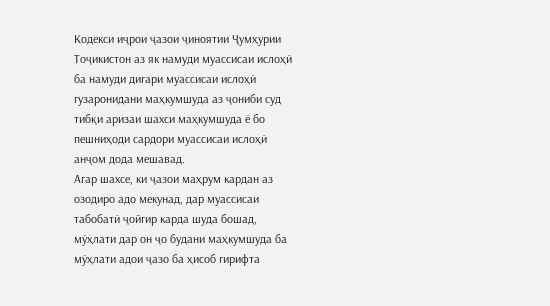Кодекси иҷрои ҷазои ҷиноятии Ҷумҳурии Тоҷикистон аз як намуди муассисаи ислоҳӣ ба намуди дигари муассисаи ислоҳӣ гузаронидани маҳкумшуда аз ҷониби суд тибқи аризаи шахси маҳкумшуда ё бо пешниҳоди сардори муассисаи ислоҳӣ анҷом дода мешавад.
Агар шахсе, ки ҷазои маҳрум кардан аз озодиро адо мекунад, дар муассисаи табобатӣ ҷойгир карда шуда бошад, мӯҳлати дар он ҷо будани маҳкумшуда ба мӯҳлати адои ҷазо ба ҳисоб гирифта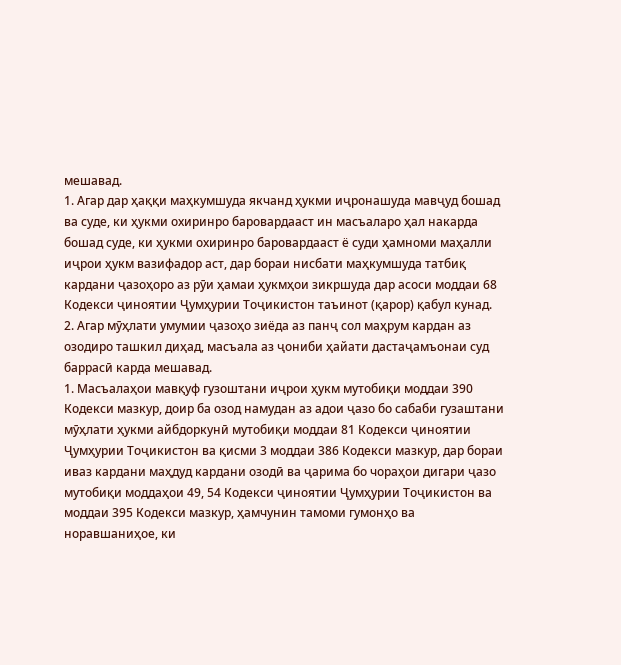мешавад.
1. Агар дар ҳаққи маҳкумшуда якчанд ҳукми иҷронашуда мавҷуд бошад ва суде, ки ҳукми охиринро баровардааст ин масъаларо ҳал накарда бошад суде, ки ҳукми охиринро баровардааст ё суди ҳамноми маҳалли иҷрои ҳукм вазифадор аст, дар бораи нисбати маҳкумшуда татбиқ кардани ҷазоҳоро аз рӯи ҳамаи ҳукмҳои зикршуда дар асоси моддаи 68 Кодекси ҷиноятии Ҷумҳурии Тоҷикистон таъинот (қарор) қабул кунад.
2. Агар мӯҳлати умумии ҷазоҳо зиёда аз панҷ сол маҳрум кардан аз озодиро ташкил диҳад, масъала аз ҷониби ҳайати дастаҷамъонаи суд баррасӣ карда мешавад.
1. Масъалаҳои мавқуф гузоштани иҷрои ҳукм мутобиқи моддаи 390 Кодекси мазкур, доир ба озод намудан аз адои ҷазо бо сабаби гузаштани мӯҳлати ҳукми айбдоркунӣ мутобиқи моддаи 81 Кодекси ҷиноятии Ҷумҳурии Тоҷикистон ва қисми 3 моддаи 386 Кодекси мазкур, дар бораи иваз кардани маҳдуд кардани озодӣ ва ҷарима бо чораҳои дигари ҷазо мутобиқи моддаҳои 49, 54 Кодекси ҷиноятии Ҷумҳурии Тоҷикистон ва моддаи 395 Кодекси мазкур, ҳамчунин тамоми гумонҳо ва норавшаниҳое, ки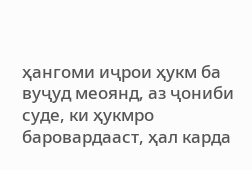ҳангоми иҷрои ҳукм ба вуҷуд меоянд, аз ҷониби суде, ки ҳукмро баровардааст, ҳал карда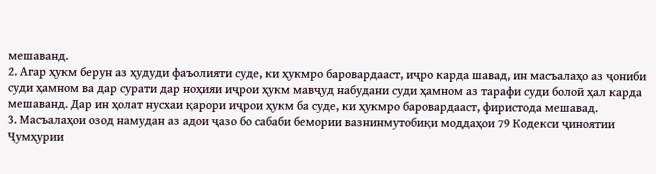мешаванд.
2. Агар ҳукм берун аз ҳудуди фаъолияти суде, ки ҳукмро баровардааст, иҷро карда шавад, ин масъалаҳо аз ҷониби суди ҳамном ва дар сурати дар ноҳияи иҷрои ҳукм мавҷуд набудани суди ҳамном аз тарафи суди болоӣ ҳал карда мешаванд. Дар ин ҳолат нусхаи қарори иҷрои ҳукм ба суде, ки ҳукмро баровардааст, фиристода мешавад.
3. Масъалаҳои озод намудан аз адои ҷазо бо сабаби бемории вазнинмутобиқи моддаҳои 79 Кодекси ҷиноятии Ҷумҳурии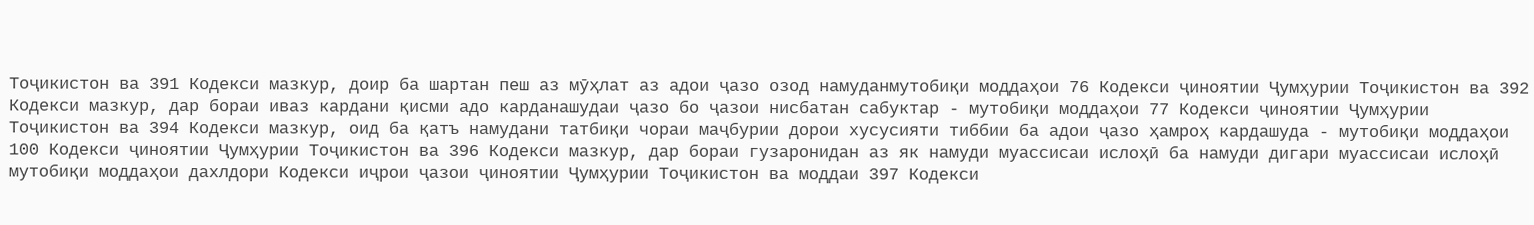Тоҷикистон ва 391 Кодекси мазкур, доир ба шартан пеш аз мӯҳлат аз адои ҷазо озод намуданмутобиқи моддаҳои 76 Кодекси ҷиноятии Ҷумҳурии Тоҷикистон ва 392 Кодекси мазкур, дар бораи иваз кардани қисми адо карданашудаи ҷазо бо ҷазои нисбатан сабуктар - мутобиқи моддаҳои 77 Кодекси ҷиноятии Ҷумҳурии Тоҷикистон ва 394 Кодекси мазкур, оид ба қатъ намудани татбиқи чораи маҷбурии дорои хусусияти тиббии ба адои ҷазо ҳамроҳ кардашуда - мутобиқи моддаҳои 100 Кодекси ҷиноятии Ҷумҳурии Тоҷикистон ва 396 Кодекси мазкур, дар бораи гузаронидан аз як намуди муассисаи ислоҳӣ ба намуди дигари муассисаи ислоҳӣ мутобиқи моддаҳои дахлдори Кодекси иҷрои ҷазои ҷиноятии Ҷумҳурии Тоҷикистон ва моддаи 397 Кодекси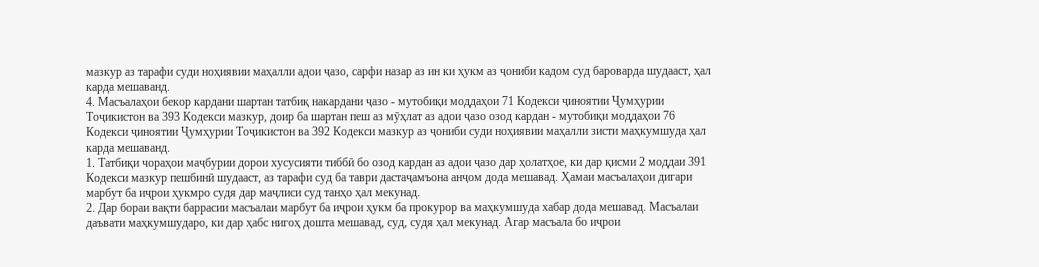мазкур аз тарафи суди ноҳиявии маҳалли адои ҷазо, сарфи назар аз ин ки ҳукм аз ҷониби кадом суд бароварда шудааст, ҳал карда мешаванд.
4. Масъалаҳои бекор кардани шартан татбиқ накардани ҷазо - мутобиқи моддаҳои 71 Кодекси ҷиноятии Ҷумҳурии Тоҷикистон ва 393 Кодекси мазкур, доир ба шартан пеш аз мӯҳлат аз адои ҷазо озод кардан - мутобиқи моддаҳои 76 Кодекси ҷиноятии Ҷумҳурии Тоҷикистон ва 392 Кодекси мазкур аз ҷониби суди ноҳиявии маҳалли зисти маҳкумшуда ҳал карда мешаванд.
1. Татбиқи чораҳои маҷбурии дорои хусусияти тиббӣ бо озод кардан аз адои ҷазо дар ҳолатҳое, ки дар қисми 2 моддаи 391 Кодекси мазкур пешбинӣ шудааст, аз тарафи суд ба таври дастаҷамъона анҷом дода мешавад. Ҳамаи масъалаҳои дигари марбут ба иҷрои ҳукмро судя дар маҷлиси суд танҳо ҳал мекунад.
2. Дар бораи вақти баррасии масъалаи марбут ба иҷрои ҳукм ба прокурор ва маҳкумшуда хабар дода мешавад. Масъалаи даъвати маҳкумшударо, ки дар ҳабс нигоҳ дошта мешавад, суд, судя ҳал мекунад. Агар масъала бо иҷрои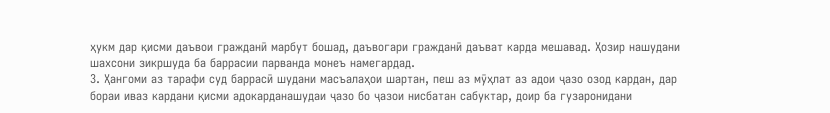ҳукм дар қисми даъвои гражданӣ марбут бошад, даъвогари гражданӣ даъват карда мешавад. Ҳозир нашудани шахсони зикршуда ба баррасии парванда монеъ намегардад.
3. Ҳангоми аз тарафи суд баррасӣ шудани масъалаҳои шартан, пеш аз мӯҳлат аз адои ҷазо озод кардан, дар бораи иваз кардани қисми адокарданашудаи ҷазо бо ҷазои нисбатан сабуктар, доир ба гузаронидани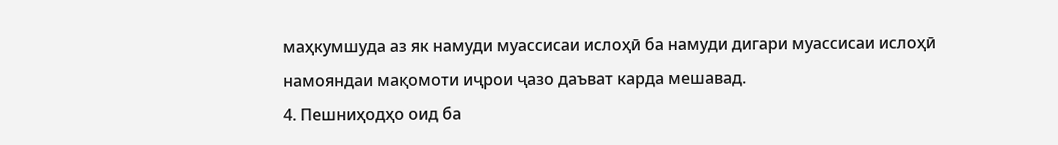маҳкумшуда аз як намуди муассисаи ислоҳӣ ба намуди дигари муассисаи ислоҳӣ намояндаи мақомоти иҷрои ҷазо даъват карда мешавад.
4. Пешниҳодҳо оид ба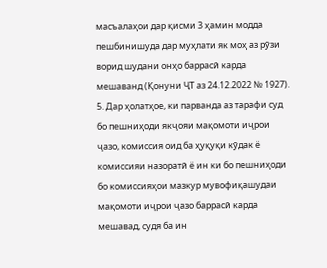масъалаҳои дар қисми 3 ҳамин модда пешбинишуда дар муҳлати як моҳ аз рӯзи ворид шудани онҳо баррасӣ карда мешаванд (Қонуни ҶТ аз 24.12.2022 № 1927).
5. Дар ҳолатҳое, ки парванда аз тарафи суд бо пешниҳоди якҷояи мақомоти иҷрои ҷазо, комиссия оид ба ҳуқуқи кӯдак ё комиссияи назоратӣ ё ин ки бо пешниҳоди бо комиссияҳои мазкур мувофиқашудаи мақомоти иҷрои ҷазо баррасӣ карда мешавад, судя ба ин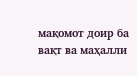мақомот доир ба вақт ва маҳалли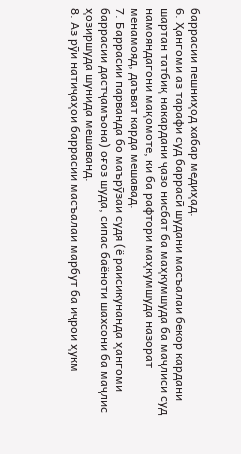баррасии пешниҳод хабар медиҳад.
6. Ҳангоми аз тарафи суд баррасӣ шудани масъалаи бекор кардани шартан татбиқ накардани ҷазо нисбат ба маҳкумшуда ба маҷлиси суд намояндагони мақомоте, ки ба рафтори маҳкумшуда назорат менамояд, даъват карда мешавад.
7. Баррасии парванда бо маърӯзаи судя (ё раисикунанда ҳангоми баррасии дастҷамъона) оғоз шуда, сипас баёноти шахсони ба маҷлис ҳозиршуда шунида мешаванд.
8. Аз рӯи натиҷаҳои баррасии масъалаи марбут ба иҷрои ҳукм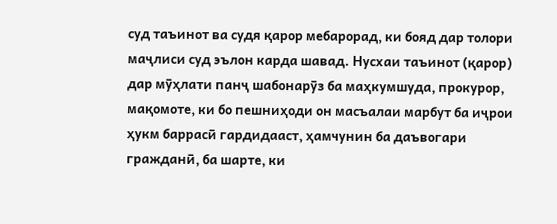суд таъинот ва судя қарор мебарорад, ки бояд дар толори маҷлиси суд эълон карда шавад. Нусхаи таъинот (қарор) дар мӯҳлати панҷ шабонарӯз ба маҳкумшуда, прокурор, мақомоте, ки бо пешниҳоди он масъалаи марбут ба иҷрои ҳукм баррасӣ гардидааст, ҳамчунин ба даъвогари гражданӣ, ба шарте, ки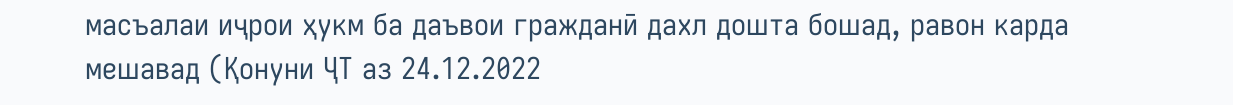масъалаи иҷрои ҳукм ба даъвои гражданӣ дахл дошта бошад, равон карда мешавад (Қонуни ҶТ аз 24.12.2022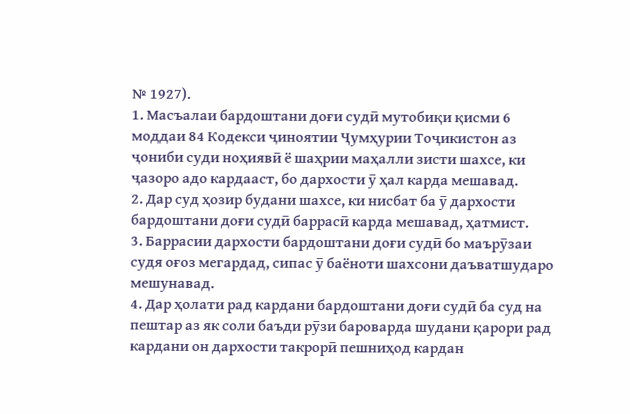№ 1927).
1. Масъалаи бардоштани доғи судӣ мутобиқи қисми 6 моддаи 84 Кодекси ҷиноятии Ҷумҳурии Тоҷикистон аз ҷониби суди ноҳиявӣ ё шаҳрии маҳалли зисти шахсе, ки ҷазоро адо кардааст, бо дархости ӯ ҳал карда мешавад.
2. Дар суд ҳозир будани шахсе, ки нисбат ба ӯ дархости бардоштани доғи судӣ баррасӣ карда мешавад, ҳатмист.
3. Баррасии дархости бардоштани доғи судӣ бо маърӯзаи судя оғоз мегардад, сипас ӯ баёноти шахсони даъватшударо мешунавад.
4. Дар ҳолати рад кардани бардоштани доғи судӣ ба суд на пештар аз як соли баъди рӯзи бароварда шудани қарори рад кардани он дархости такрорӣ пешниҳод кардан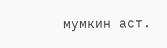мумкин аст.